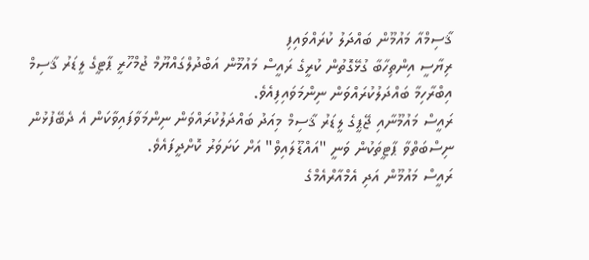ޤާސިމްއާ މައުމޫން ބައްދަލު ކުރައްވައިފި
ރިޔާސީ އިންތިހާބާ ގުޅޭގޮތުން ކުރީގެ ރައީސް މައުމޫން އަބްދުލްގައްޔޫމް ޖުމްހޫރީ ޕާޓީގެ ލީޑަރު ޤާސިމް އިބްރާހިމާ ބައްދަލުކުރައްވަން ނިންމަވައިފިއެވެ.
ރައީސް މައުމޫނާއި ޖޭޕީގެ ލީޑަރު ޤާސިމް މިއަދު ބައްދަލުކުރައްވަން ނިންމަވާފައިވާކަން އެ ދެބޭފުޅުން ނިސްބަތްވާ ޕާޓީތަކުން ވަނީ "އައްޑޫލައިވް" އަށް ކަށަވަރު ކޮށްދީފައެވެ.
ރައީސް މައުމޫން އަދި އެމްއާރްއެމްގެ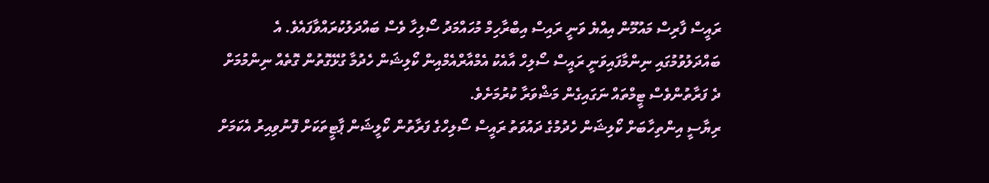ރައީސް ފާރިސް މައުމޫން އިއްޔެ ވަނީ ރައިސް އިބްރާހިމް މުހައްމަދު ސޯލިހާ ވެސް ބައްދަލުކުރައްވާފައެވެ. އެ ބައްދަލުވުމުގައި ނިންމާފައިވަނީ ރައީސް ސޯލިހް އާއެކު އެމްއާރްއެމްއިން ކޯލިޝަން ހެދުމާ ގުޅޭގޮތުން ގޮތެއް ނިންމުމަށް ދެ ފަރާތުންވެސް ޓީމްތައް ނަގައިގެން މަޝްވަރާ ކުރުމަށެވެ.
ރިޔާސީ އިންތިހާބަށް ކޯލިޝަން ހެދުމުގެ ދައުވަތު ރައީސް ސޯލިހްގެ ފަރާތުން ކޯލީޝަން ޕާޓީތަކަށް ފޮނުވިއިރު އެކަމަށް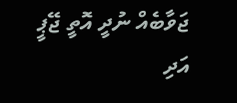ޖަވާބެއް ނުދީ އޮތީ ޖޭޕީ އަދި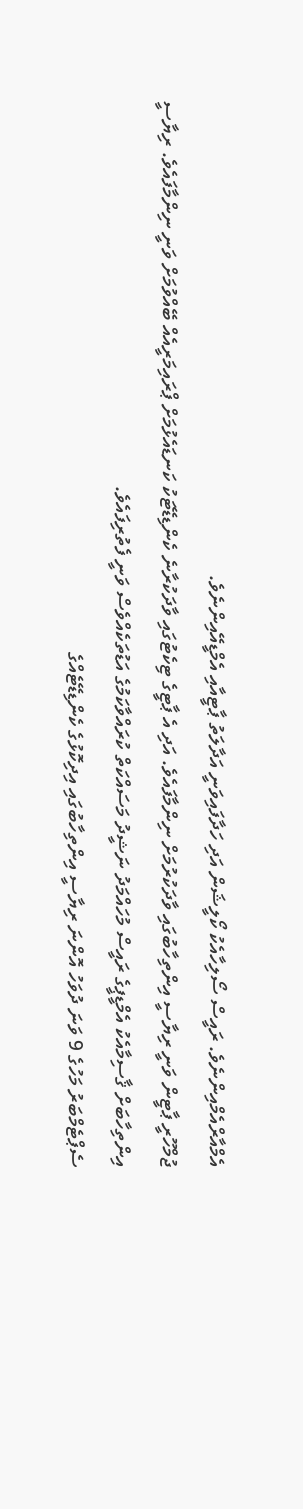އެމްއާރްއެމްއިންނެވެ. ރައީސް ސޯލިހާއެކު ކޯލީޝަން އަދި ހަދާފައިވަނީ އަދާލަތު ޕާޓީއާއި އެމްޑީއޭއިންނެވެ.
ޖުމްހޫރީ ޕާޓީން ވަނީ ރިޔާސީ އިންތިހާބުގައި ވާދަކުރުމަށް ނިންމާފައެވެ. އަދި އެ ޕާޓީގެ ޓިކެޓުގައި ވާދަކުރާނެ ކެންޑިޑޭޓަކު ކަނޑައެޅުމަށް ޕްރައިމަރީއެއް ބޭއްވުމަށް ވަނީ ނިންމާފައެވެ. ރިޔާސީ އިންތިހާބަށް ޤާސިމާއެކު އެމްޑީޕީގެ ރައީސް މުހައްމަދު ނަޝީދު މަސައްކަތް ކުރައްވާކަމުގެ އަޑުތަކެއްވެސް ވަނީ ފެތުރިފައެވެ.
ސެޕްޓެމްބަރު މަހުގެ 9 ވަނަ ދުވަހު އޮންނަ ރިޔާސީ އިންތިހާބުގައި އިދިކޮޅުގެ ކެންޑިޑޭޓެއްގެ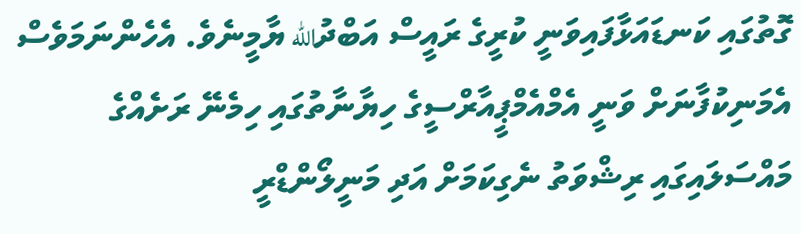ގޮތުގައި ކަނޑައަޅާފައިވަނީ ކުރީގެ ރައީސް އަބްދުالله ޔާމީނެވެ. އެހެންނަމަވެސް އެމަނިކުފާނަށް ވަނީ އެމްއެމްޕީއާރްސީގެ ހިޔާނާތުގައި ހިމެނޭ ރަށެއްގެ މައްސަލައިގައި ރިޝްވަތު ނެގިކަމަށް އަދި މަނީލޯންޑްރީ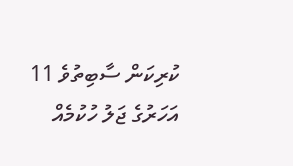ކުރިކަން ސާބިތުވެ 11 އަހަރުގެ ޖަލު ހުކުމެއް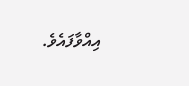އިއްވާފައެވެ.